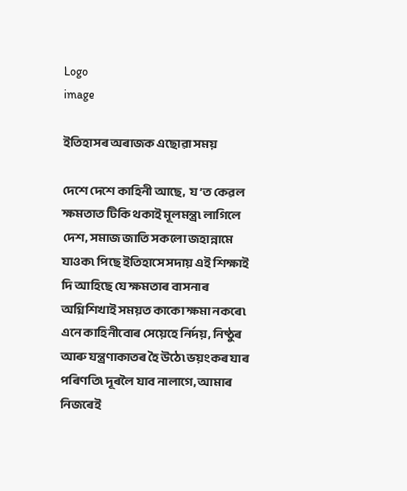Logo
image

ইতিহাসৰ অৰাজক এছোৱা সময়

দেশে দেশে কাহিনী আছে,  য’ত কেৱল  ক্ষমতাত টিকি থকাই মূলমন্ত্ৰ৷ লাগিলে দেশ, সমাজ জাতি সকলো জহান্নামে যাওক৷ পিছে ইতিহাসে সদায় এই শিক্ষাই দি আহিছে যে ক্ষমতাৰ বাসনাৰ অগ্নিশিখাই সময়ত কাকো ক্ষমা নকৰে৷ এনে কাহিনীবোৰ সেয়েহে নিৰ্দয়, নিষ্ঠুৰ আৰু যন্ত্ৰণাকাতৰ হৈ উঠে৷ ভয়ংকৰ যাৰ পৰিণতি৷ দূৰলৈ যাব নালাগে, আমাৰ নিজৰেই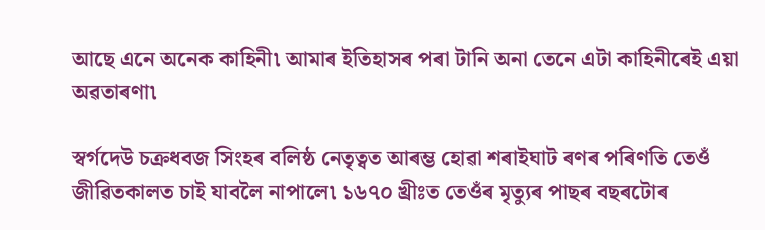আছে এনে অনেক কাহিনী৷ আমাৰ ইতিহাসৰ পৰা টানি অনা তেনে এটা কাহিনীৰেই এয়া অৱতাৰণা৷

স্বৰ্গদেউ চক্ৰধবজ সিংহৰ বলিষ্ঠ নেতৃত্বত আৰম্ভ হোৱা শৰাইঘাট ৰণৰ পৰিণতি তেওঁ  জীৱিতকালত চাই যাবলৈ নাপালে৷ ১৬৭০ খ্ৰীঃত তেওঁৰ মৃত্যুৰ পাছৰ বছৰটোৰ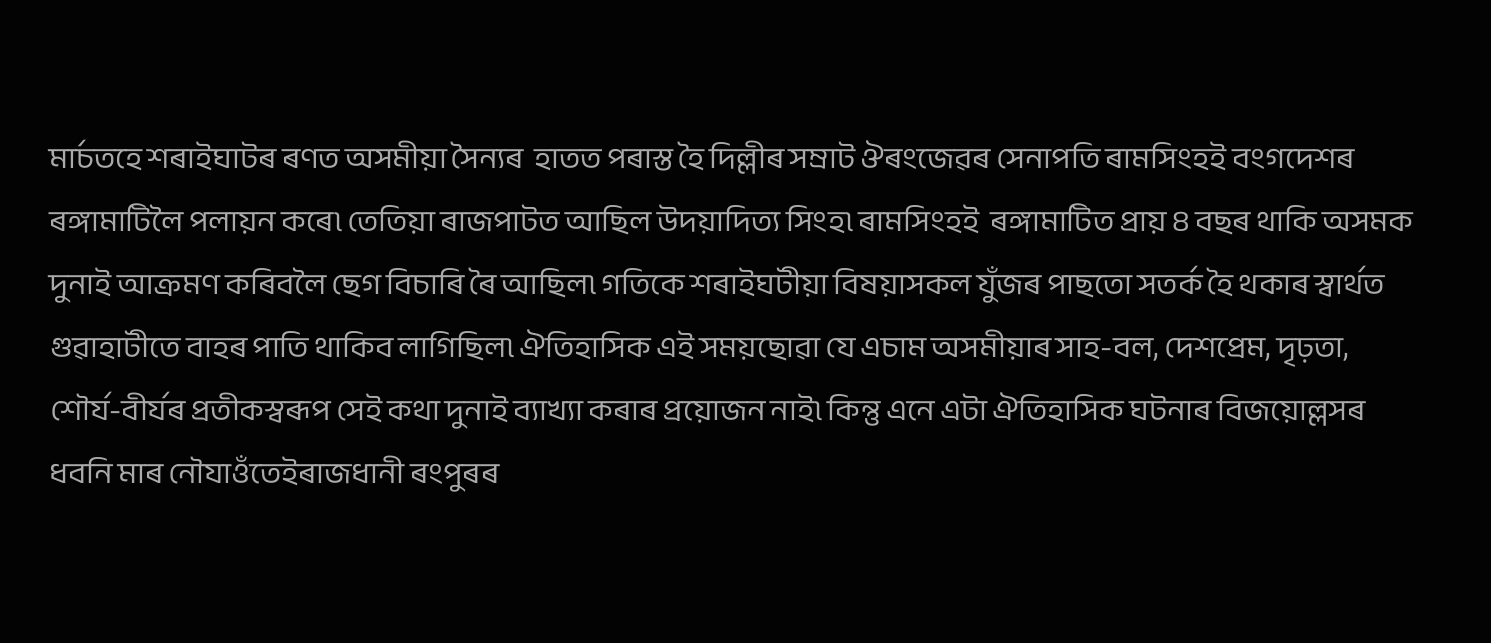মাৰ্চতহে শৰাইঘাটৰ ৰণত অসমীয়া সৈন্যৰ  হাতত পৰাস্ত হৈ দিল্লীৰ সম্ৰাট ঔৰংজেৱৰ সেনাপতি ৰামসিংহই বংগদেশৰ ৰঙ্গামাটিলৈ পলায়ন কৰে৷ তেতিয়া ৰাজপাটত আছিল উদয়াদিত্য সিংহ৷ ৰামসিংহই  ৰঙ্গামাটিত প্ৰায় ৪ বছৰ থাকি অসমক দুনাই আক্ৰমণ কৰিবলৈ ছেগ বিচাৰি ৰৈ আছিল৷ গতিকে শৰাইঘটীয়া বিষয়াসকল যুঁজৰ পাছতো সতৰ্ক হৈ থকাৰ স্বাৰ্থত গুৱাহাটীতে বাহৰ পাতি থাকিব লাগিছিল৷ ঐতিহাসিক এই সময়ছোৱা যে এচাম অসমীয়াৰ সাহ-বল, দেশপ্ৰেম, দৃঢ়তা, শৌৰ্য-বীৰ্যৰ প্ৰতীকস্বৰূপ সেই কথা দুনাই ব্যাখ্যা কৰাৰ প্ৰয়োজন নাই৷ কিন্তু এনে এটা ঐতিহাসিক ঘটনাৰ বিজয়োল্লসৰ ধবনি মাৰ নৌযাওঁতেইৰাজধানী ৰংপুৰৰ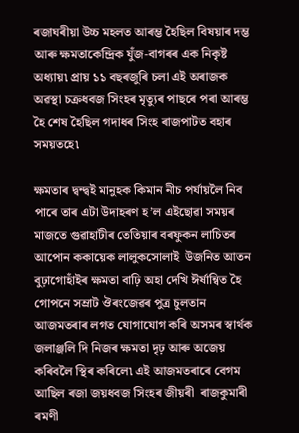ৰজাঘৰীয়া উচ্চ মহলত আৰম্ভ হৈছিল বিষয়াৰ দম্ভ আৰু ক্ষমতাকেন্দ্ৰিক যুঁজ-বাগৰৰ এক নিকৃষ্ট অধ্যায়৷ প্ৰায় ১১ বছৰজুৰি চলা এই অৰাজক অৱস্থা চক্ৰধবজ সিংহৰ মৃত্যুৰ পাছৰে পৰা আৰম্ভ হৈ শেষ হৈছিল গদাধৰ সিংহ ৰাজপাটত বহাৰ সময়তহে৷

ক্ষমতাৰ দ্বন্দ্বই মানুহক কিমান নীচ পৰ্যায়লৈ নিব পাৰে তাৰ এটা উদাহৰণ হ’ল এইছোৱা সময়ৰ মাজতে গুৱাহাটীৰ তেতিয়াৰ বৰফুকন লাচিতৰ আপোন ককায়েক লালুকসোলাই  উজনিত আতন বুঢ়াগোহাঁইৰ ক্ষমতা বাঢ়ি অহা দেখি ঈৰ্ষান্বিত হৈ গোপনে সম্ৰাট ঔৰংজেৱৰ পুত্ৰ চুলতান আজমতৰাৰ লগত যোগাযোগ কৰি অসমৰ স্বাৰ্থক জলাঞ্জলি দি নিজৰ ক্ষমতা দৃঢ় আৰু অজেয় কৰিবলৈ স্থিৰ কৰিলে৷ এই আজমতৰাৰে বেগম আছিল ৰজা জয়ধবজ সিংহৰ জীয়ৰী  ৰাজকুমাৰী ৰমণী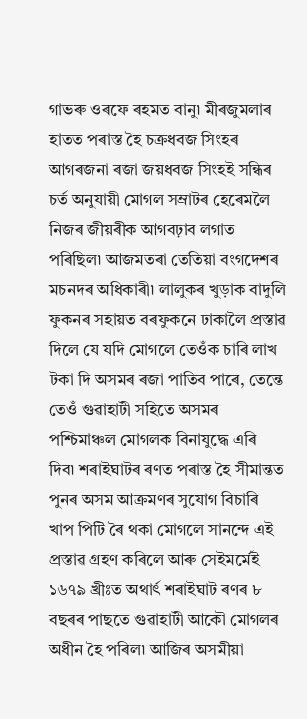গাভৰু ওৰফে ৰহমত বানু৷ মীৰজুমলাৰ হাতত পৰাস্ত হৈ চক্ৰধবজ সিংহৰ আগৰজনা ৰজা জয়ধবজ সিংহই সন্ধিৰ চৰ্ত অনুযায়ী মোগল সম্ৰাটৰ হেৰেমলৈ নিজৰ জীয়ৰীক আগবঢ়াব লগাত পৰিছিল৷ আজমতৰা তেতিয়া বংগদেশৰ মচনদৰ অধিকাৰী৷ লালুকৰ খুড়াক বাদুলি ফুকনৰ সহায়ত বৰফুকনে ঢাকালৈ প্ৰস্তাৱ দিলে যে যদি মোগলে তেওঁক চাৰি লাখ টকা দি অসমৰ ৰজা পাতিব পাৰে, তেন্তে তেওঁ গুৱাহাটী সহিতে অসমৰ পশ্চিমাঞ্চল মোগলক বিনাযুদ্ধে এৰি দিব৷ শৰাইঘাটৰ ৰণত পৰাস্ত হৈ সীমান্তত পুনৰ অসম আক্ৰমণৰ সুযোগ বিচাৰি খাপ পিটি ৰৈ থকা মোগলে সানন্দে এই প্ৰস্তাৱ গ্ৰহণ কৰিলে আৰু সেইমৰ্মেই ১৬৭৯ খ্ৰীঃত অথাৰ্ৎ শৰাইঘাট ৰণৰ ৮ বছৰৰ পাছতে গুৱাহাটী আকৌ মোগলৰ অধীন হৈ পৰিল৷ আজিৰ অসমীয়া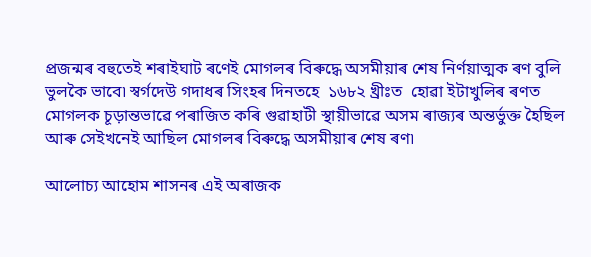প্ৰজন্মৰ বহুতেই শৰাইঘাট ৰণেই মোগলৰ বিৰুদ্ধে অসমীয়াৰ শেষ নিৰ্ণয়াত্মক ৰণ বুলি ভুলকৈ ভাবে৷ স্বৰ্গদেউ গদাধৰ সিংহৰ দিনতহে  ১৬৮২ খ্ৰীঃত  হোৱা ইটাখুলিৰ ৰণত মোগলক চূড়ান্তভাৱে পৰাজিত কৰি গুৱাহাটী স্থায়ীভাৱে অসম ৰাজ্যৰ অন্তৰ্ভুক্ত হৈছিল আৰু সেইখনেই আছিল মোগলৰ বিৰুদ্ধে অসমীয়াৰ শেষ ৰণ৷

আলোচ্য আহোম শাসনৰ এই অৰাজক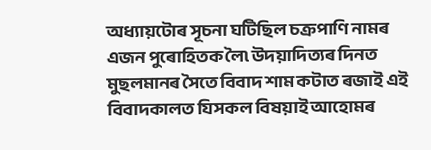অধ্যায়টোৰ সূচনা ঘটিছিল চক্ৰপাণি নামৰ এজন পুৰোহিতক লৈ৷ উদয়াদিত্যৰ দিনত মুছলমানৰ সৈতে বিবাদ শাম কটাত ৰজাই এই বিবাদকালত যিসকল বিষয়াই আহোমৰ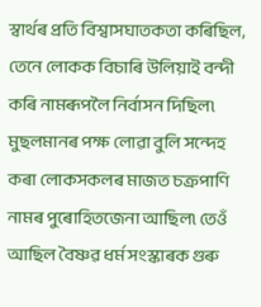স্বাৰ্থৰ প্ৰতি বিশ্বাসঘাতকতা কৰিছিল, তেনে লোকক বিচাৰি উলিয়াই বন্দী কৰি নামৰূপলৈ নিৰ্বাসন দিছিল৷ মুছলমানৰ পক্ষ লোৱা বুলি সন্দেহ কৰা লোকসকলৰ মাজত চক্ৰপাণি নামৰ পুৰোহিতজেনা আছিল৷ তেওঁ আছিল বৈষ্ণৱ ধৰ্ম সংস্কাৰক গুৰু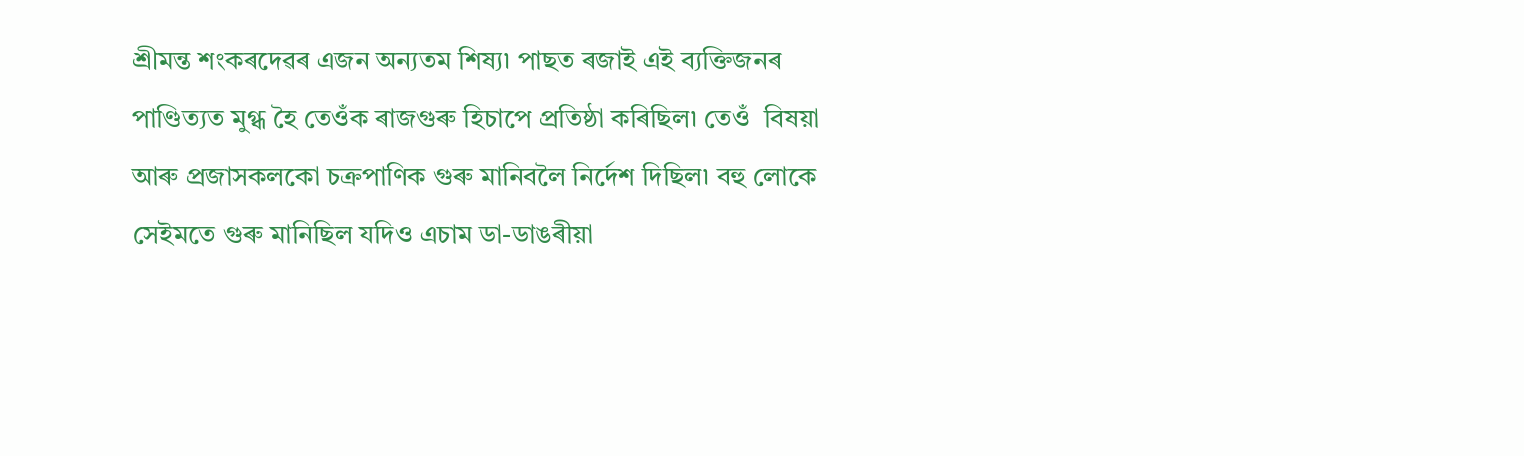শ্ৰীমন্ত শংকৰদেৱৰ এজন অন্যতম শিষ্য৷ পাছত ৰজাই এই ব্যক্তিজনৰ পাণ্ডিত্যত মুগ্ধ হৈ তেওঁক ৰাজগুৰু হিচাপে প্ৰতিষ্ঠা কৰিছিল৷ তেওঁ  বিষয়া আৰু প্ৰজাসকলকো চক্ৰপাণিক গুৰু মানিবলৈ নিৰ্দেশ দিছিল৷ বহু লোকে সেইমতে গুৰু মানিছিল যদিও এচাম ডা-ডাঙৰীয়া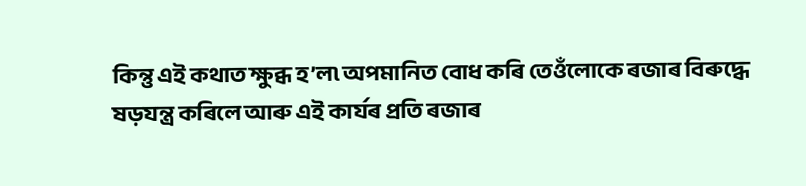কিন্তু এই কথাত ক্ষুব্ধ হ’ল৷ অপমানিত বোধ কৰি তেওঁলোকে ৰজাৰ বিৰুদ্ধে ষড়যন্ত্ৰ কৰিলে আৰু এই কাৰ্যৰ প্ৰতি ৰজাৰ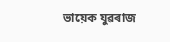ভায়েক যুৱৰাজ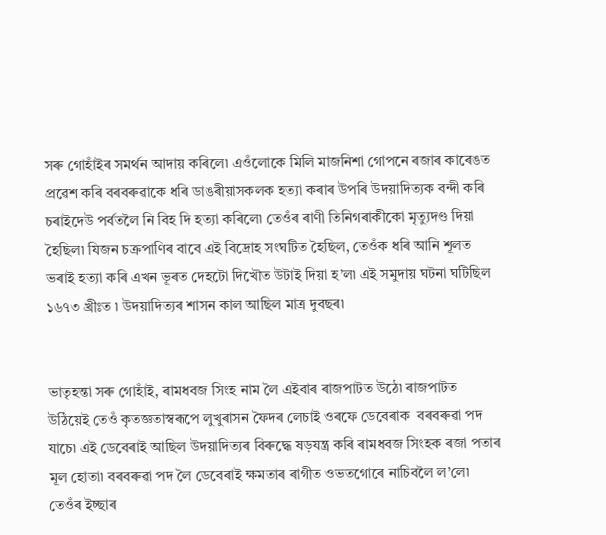সৰু গোহাঁইৰ সমৰ্থন আদায় কৰিলে৷ এওঁলোকে মিলি মাজনিশা গোপনে ৰজাৰ কাৰেঙত প্ৰৱেশ কৰি বৰবৰুৱাকে ধৰি ডাঙৰীয়াসকলক হত্যা কৰাৰ উপৰি উদয়াদিত্যক বন্দী কৰি চৰাইদেউ পৰ্বতলৈ নি বিহ দি হত্যা কৰিলে৷ তেওঁৰ ৰাণী তিনিগৰাকীকো মৃত্যুদণ্ড দিয়া হৈছিল৷ যিজন চক্ৰপাণিৰ বাবে এই বিদ্ৰোহ সংঘটিত হৈছিল, তেওঁক ধৰি আনি শূলত ভৰাই হত্যা কৰি এখন ভূৰত দেহটো দিখৌত উটাই দিয়া হ’ল৷ এই সমুদায় ঘটনা ঘটিছিল ১৬৭৩ খ্ৰীঃত ৷ উদয়াদিত্যৰ শাসন কাল আছিল মাত্ৰ দুবছৰ৷


ভাতৃহন্তা সৰু গোহাঁই, ৰামধবজ সিংহ নাম লৈ এইবাৰ ৰাজপাটত উঠে৷ ৰাজপাটত উঠিয়েই তেওঁ কৃতজ্ঞতাস্বৰূপে লুখুৰাসন ফৈদৰ লেচাই ওৰফে ডেবেৰাক  বৰবৰুৱা পদ যাচে৷ এই ডেবেৰাই আছিল উদয়াদিত্যৰ বিৰুদ্ধে ষড়যন্ত্ৰ কৰি ৰামধবজ সিংহক ৰজা পতাৰ মূল হোতা৷ বৰবৰুৱা পদ লৈ ডেবেৰাই ক্ষমতাৰ ৰাগীত ওভতগোৰে নাচিবলৈ ল’লে৷ তেওঁৰ ইচ্ছাৰ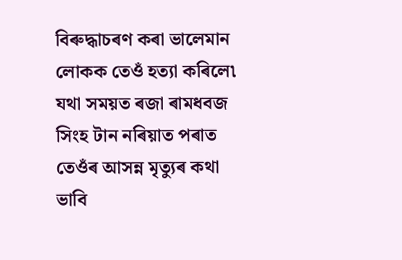বিৰুদ্ধাচৰণ কৰা ভালেমান লোকক তেওঁ হত্যা কৰিলে৷ যথা সময়ত ৰজা ৰামধবজ সিংহ টান নৰিয়াত পৰাত তেওঁৰ আসন্ন মৃত্যুৰ কথা ভাবি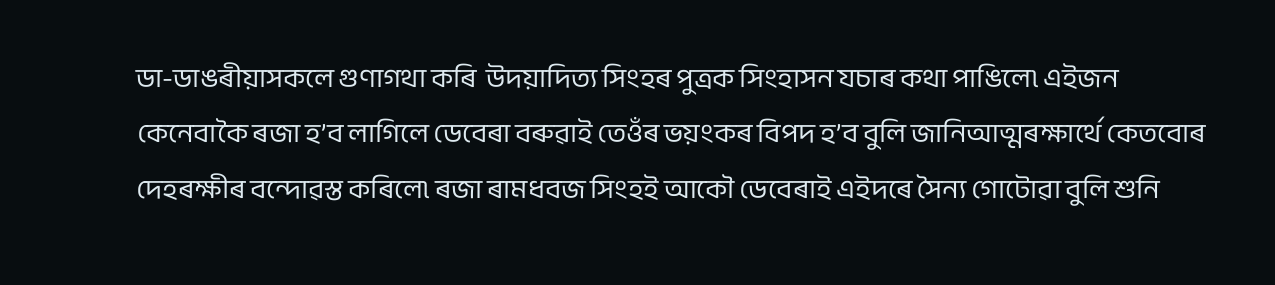ডা-ডাঙৰীয়াসকলে গুণাগথা কৰি  উদয়াদিত্য সিংহৰ পুত্ৰক সিংহাসন যচাৰ কথা পাঙিলে৷ এইজন কেনেবাকৈ ৰজা হ’ব লাগিলে ডেবেৰা বৰুৱাই তেওঁৰ ভয়ংকৰ বিপদ হ’ব বুলি জানিআত্মৰক্ষাৰ্থে কেতবোৰ দেহৰক্ষীৰ বন্দোৱস্ত কৰিলে৷ ৰজা ৰামধবজ সিংহই আকৌ ডেবেৰাই এইদৰে সৈন্য গোটোৱা বুলি শুনি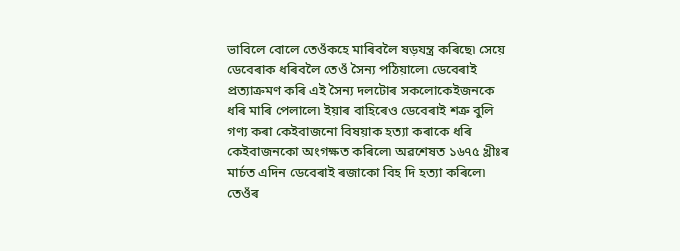ভাবিলে বোলে তেওঁকহে মাৰিবলৈ ষড়যন্ত্ৰ কৰিছে৷ সেয়ে ডেবেৰাক ধৰিবলৈ তেওঁ সৈন্য পঠিয়ালে৷ ডেবেৰাই  প্ৰত্যাক্ৰমণ কৰি এই সৈন্য দলটোৰ সকলোকেইজনকে ধৰি মাৰি পেলালে৷ ইয়াৰ বাহিৰেও ডেবেৰাই শত্ৰু বুলি গণ্য কৰা কেইবাজনো বিষয়াক হত্যা কৰাকে ধৰি কেইবাজনকো অংগক্ষত কৰিলে৷ অৱশেষত ১৬৭৫ খ্ৰীঃৰ মাৰ্চত এদিন ডেবেৰাই ৰজাকো বিহ দি হত্যা কৰিলে৷ তেওঁৰ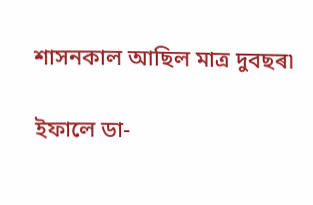শাসনকাল আছিল মাত্ৰ দুবছৰ৷

ইফালে ডা-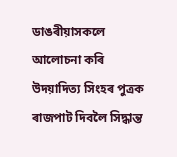ডাঙৰীয়াসকলে আলোচনা কৰি উদয়াদিত্য সিংহৰ পুত্ৰক ৰাজপাট দিবলৈ সিদ্ধান্ত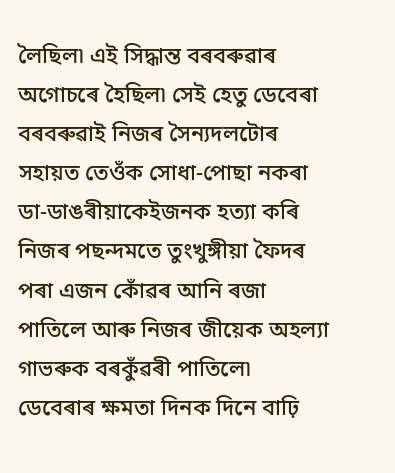লৈছিল৷ এই সিদ্ধান্ত বৰবৰুৱাৰ অগোচৰে হৈছিল৷ সেই হেতু ডেবেৰা বৰবৰুৱাই নিজৰ সৈন্যদলটোৰ সহায়ত তেওঁক সোধা-পোছা নকৰা ডা-ডাঙৰীয়াকেইজনক হত্যা কৰি নিজৰ পছন্দমতে তুংখুঙ্গীয়া ফৈদৰ পৰা এজন কোঁৱৰ আনি ৰজা পাতিলে আৰু নিজৰ জীয়েক অহল্যা গাভৰুক বৰকুঁৱৰী পাতিলে৷ ডেবেৰাৰ ক্ষমতা দিনক দিনে বাঢ়ি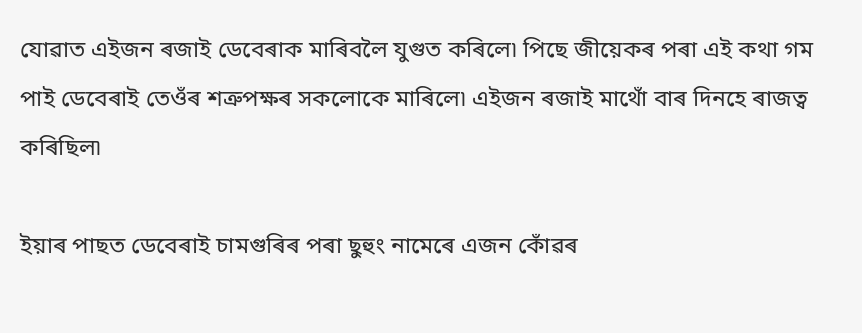যোৱাত এইজন ৰজাই ডেবেৰাক মাৰিবলৈ যুগুত কৰিলে৷ পিছে জীয়েকৰ পৰা এই কথা গম পাই ডেবেৰাই তেওঁৰ শত্ৰুপক্ষৰ সকলোকে মাৰিলে৷ এইজন ৰজাই মাথোঁ বাৰ দিনহে ৰাজত্ব কৰিছিল৷

ইয়াৰ পাছত ডেবেৰাই চামগুৰিৰ পৰা ছুহুং নামেৰে এজন কোঁৱৰ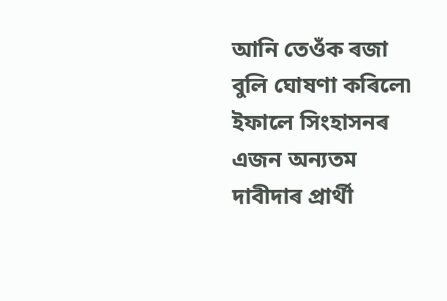আনি তেওঁক ৰজা বুলি ঘোষণা কৰিলে৷ ইফালে সিংহাসনৰ এজন অন্যতম দাবীদাৰ প্ৰাৰ্থী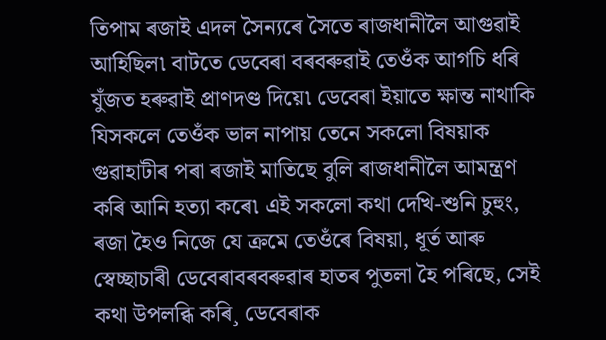তিপাম ৰজাই এদল সৈন্যৰে সৈতে ৰাজধানীলৈ আগুৱাই আহিছিল৷ বাটতে ডেবেৰা বৰবৰুৱাই তেওঁক আগচি ধৰি  যুঁজত হৰুৱাই প্ৰাণদণ্ড দিয়ে৷ ডেবেৰা ইয়াতে ক্ষান্ত নাথাকি যিসকলে তেওঁক ভাল নাপায় তেনে সকলো বিষয়াক গুৱাহাটীৰ পৰা ৰজাই মাতিছে বুলি ৰাজধানীলৈ আমন্ত্ৰণ কৰি আনি হত্যা কৰে৷ এই সকলো কথা দেখি-শুনি চুহুং, ৰজা হৈও নিজে যে ক্ৰমে তেওঁৰে বিষয়া, ধূৰ্ত আৰু স্বেচ্ছাচাৰী ডেবেৰাবৰবৰুৱাৰ হাতৰ পুতলা হৈ পৰিছে, সেই কথা উপলব্ধি কৰি¸ ডেবেৰাক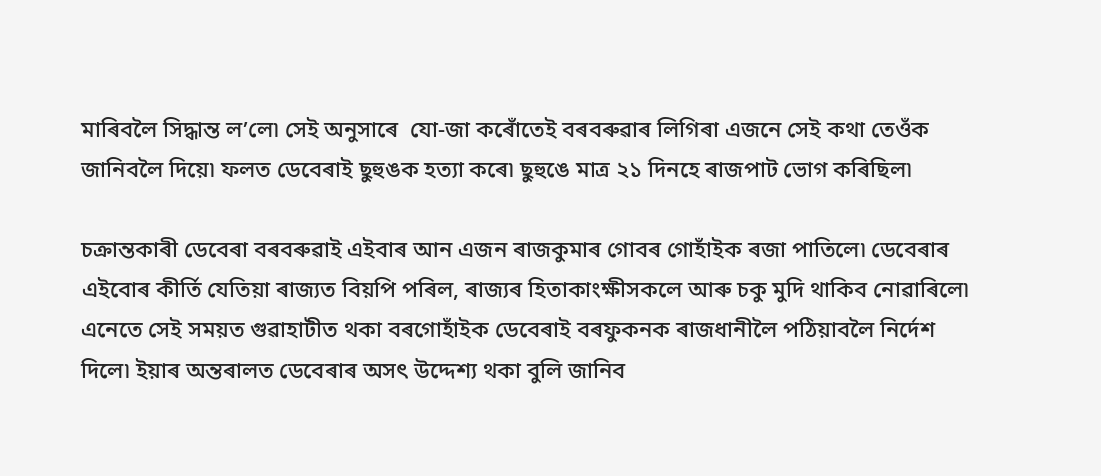মাৰিবলৈ সিদ্ধান্ত ল’লে৷ সেই অনুসাৰে  যো-জা কৰোঁতেই বৰবৰুৱাৰ লিগিৰা এজনে সেই কথা তেওঁক জানিবলৈ দিয়ে৷ ফলত ডেবেৰাই ছুহুঙক হত্যা কৰে৷ ছুহুঙে মাত্ৰ ২১ দিনহে ৰাজপাট ভোগ কৰিছিল৷

চক্ৰান্তকাৰী ডেবেৰা বৰবৰুৱাই এইবাৰ আন এজন ৰাজকুমাৰ গোবৰ গোহাঁইক ৰজা পাতিলে৷ ডেবেৰাৰ এইবোৰ কীৰ্তি যেতিয়া ৰাজ্যত বিয়পি পৰিল, ৰাজ্যৰ হিতাকাংক্ষীসকলে আৰু চকু মুদি থাকিব নোৱাৰিলে৷ এনেতে সেই সময়ত গুৱাহাটীত থকা বৰগোহাঁইক ডেবেৰাই বৰফুকনক ৰাজধানীলৈ পঠিয়াবলৈ নিৰ্দেশ দিলে৷ ইয়াৰ অন্তৰালত ডেবেৰাৰ অসৎ উদ্দেশ্য থকা বুলি জানিব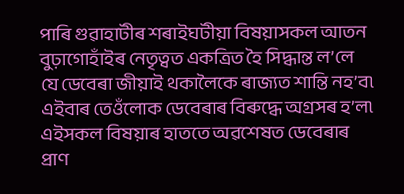পাৰি গুৱাহাটীৰ শৰাইঘটীয়া বিষয়াসকল আতন বুঢ়াগোহাঁইৰ নেতৃত্বত একত্ৰিত হৈ সিদ্ধান্ত ল’লে যে ডেবেৰা জীয়াই থকালৈকে ৰাজ্যত শান্তি নহ’ব৷ এইবাৰ তেওঁলোক ডেবেৰাৰ বিৰুদ্ধে অগ্ৰসৰ হ’ল৷ এইসকল বিষয়াৰ হাততে অৱশেষত ডেবেৰাৰ প্ৰাণ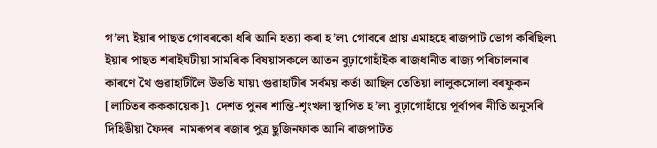গ’ল৷ ইয়াৰ পাছত গোবৰকো ধৰি আনি হত্যা কৰা হ’ল৷ গোবৰে প্ৰায় এমাহহে ৰাজপাট ভোগ কৰিছিল৷ ইয়াৰ পাছত শৰাইঘটীয়া সামৰিক বিষয়াসকলে আতন বুঢ়াগোহাঁইক ৰাজধানীত ৰাজ্য পৰিচালনাৰ কাৰণে থৈ গুৱাহাটীলৈ উভতি যায়৷ গুৱাহাটীৰ সৰ্বময় কৰ্তা আছিল তেতিয়া লালুকসোলা বৰফুকন [লাচিতৰ কককায়েক]৷  দেশত পুনৰ শান্তি-শৃংখলা স্থাপিত হ’ল৷ বুঢ়াগোহাঁয়ে পূৰ্বাপৰ নীতি অনুসৰি দিহিঙীয়া ফৈদৰ  নামৰূপৰ ৰজাৰ পুত্ৰ ছুজিনফাক আনি ৰাজপাটত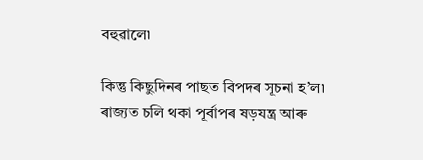বহুৱালে৷

কিন্তু কিছুদিনৰ পাছত বিপদৰ সূচনা হ’ল৷ ৰাজ্যত চলি থকা পূৰ্বাপৰ ষড়যন্ত্ৰ আৰু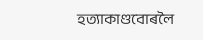হত্যাকাণ্ডবোৰলৈ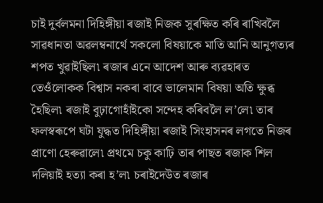চাই দুৰ্বলমনা দিহিঙ্গীয়া ৰজাই নিজক সুৰক্ষিত কৰি ৰাখিবলৈ সাৱধানতা অৱলম্বনাৰ্থে সকলো বিষয়াকে মাতি আনি আনুগত্যৰ শপত খুৱাইছিল৷ ৰজাৰ এনে আদেশ আৰু ব্যৱহাৰত তেওঁলোকক বিশ্বাস নকৰা বাবে ভালেমান বিষয়া অতি ক্ষুব্ধ হৈছিল৷ ৰজাই বুঢ়াগোহাঁইকো সন্দেহ কৰিবলৈ ল’লে৷ তাৰ ফলস্বৰূপে ঘটা যুদ্ধত দিহিঙ্গীয়া ৰজাই সিংহাসনৰ লগতে নিজৰ প্ৰাণো হেৰুৱালে৷ প্ৰথমে চকু কাঢ়ি তাৰ পাছত ৰজাক শিল দলিয়াই হত্যা কৰা হ’ল৷ চৰাইদেউত ৰজাৰ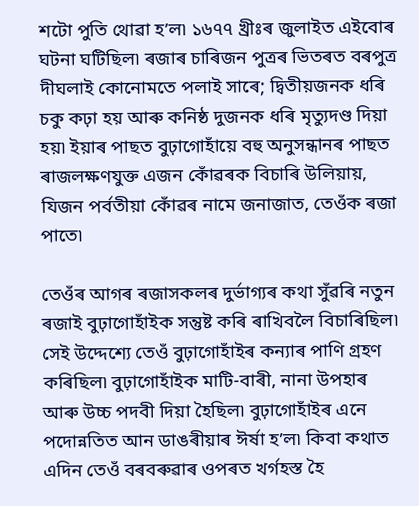শটো পুতি থোৱা হ’ল৷ ১৬৭৭ খ্ৰীঃৰ জুলাইত এইবোৰ ঘটনা ঘটিছিল৷ ৰজাৰ চাৰিজন পুত্ৰৰ ভিতৰত বৰপুত্ৰ দীঘলাই কোনোমতে পলাই সাৰে; দ্বিতীয়জনক ধৰি চকু কঢ়া হয় আৰু কনিষ্ঠ দুজনক ধৰি মৃত্যুদণ্ড দিয়া হয়৷ ইয়াৰ পাছত বুঢ়াগোহাঁয়ে বহু অনুসন্ধানৰ পাছত ৰাজলক্ষণযুক্ত এজন কোঁৱৰক বিচাৰি উলিয়ায়, যিজন পৰ্বতীয়া কোঁৱৰ নামে জনাজাত, তেওঁক ৰজা পাতে৷

তেওঁৰ আগৰ ৰজাসকলৰ দুৰ্ভাগ্যৰ কথা সুঁৱৰি নতুন ৰজাই বুঢ়াগোহাঁইক সন্তুষ্ট কৰি ৰাখিবলৈ বিচাৰিছিল৷ সেই উদ্দেশ্যে তেওঁ বুঢ়াগোহাঁইৰ কন্যাৰ পাণি গ্ৰহণ কৰিছিল৷ বুঢ়াগোহাঁইক মাটি-বাৰী, নানা উপহাৰ আৰু উচ্চ পদবী দিয়া হৈছিল৷ বুঢ়াগোহাঁইৰ এনে পদোন্নতিত আন ডাঙৰীয়াৰ ঈৰ্ষা হ’ল৷ কিবা কথাত এদিন তেওঁ বৰবৰুৱাৰ ওপৰত খৰ্গহস্ত হৈ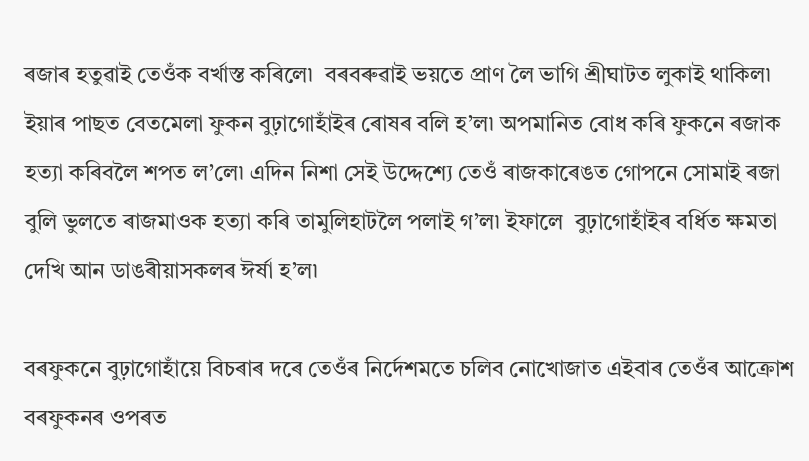ৰজাৰ হতুৱাই তেওঁক বৰ্খাস্ত কৰিলে৷  বৰবৰুৱাই ভয়তে প্ৰাণ লৈ ভাগি শ্ৰীঘাটত লুকাই থাকিল৷ ইয়াৰ পাছত বেতমেলা ফুকন বুঢ়াগোহাঁইৰ ৰোষৰ বলি হ’ল৷ অপমানিত বোধ কৰি ফুকনে ৰজাক হত্যা কৰিবলৈ শপত ল’লে৷ এদিন নিশা সেই উদ্দেশ্যে তেওঁ ৰাজকাৰেঙত গোপনে সোমাই ৰজা বুলি ভুলতে ৰাজমাওক হত্যা কৰি তামুলিহাটলৈ পলাই গ’ল৷ ইফালে  বুঢ়াগোহাঁইৰ বৰ্ধিত ক্ষমতা দেখি আন ডাঙৰীয়াসকলৰ ঈৰ্ষা হ’ল৷

বৰফুকনে বুঢ়াগোহাঁয়ে বিচৰাৰ দৰে তেওঁৰ নিৰ্দেশমতে চলিব নোখোজাত এইবাৰ তেওঁৰ আক্ৰোশ বৰফুকনৰ ওপৰত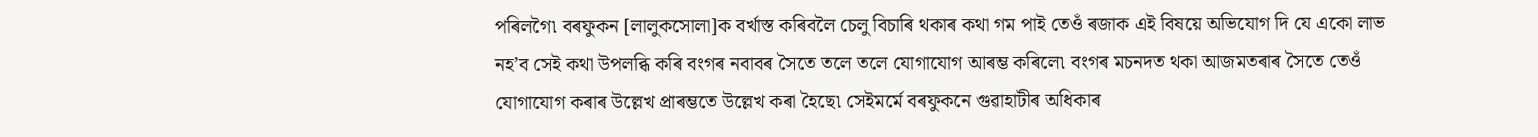পৰিলগৈ৷ বৰফুকন [লালুকসোলা]ক বৰ্খাস্ত কৰিবলৈ চেলু বিচাৰি থকাৰ কথা গম পাই তেওঁ ৰজাক এই বিষয়ে অভিযোগ দি যে একো লাভ নহ’ব সেই কথা উপলব্ধি কৰি বংগৰ নবাবৰ সৈতে তলে তলে যোগাযোগ আৰম্ভ কৰিলে৷ বংগৰ মচনদত থকা আজমতৰাৰ সৈতে তেওঁ যোগাযোগ কৰাৰ উল্লেখ প্ৰাৰম্ভতে উল্লেখ কৰা হৈছে৷ সেইমৰ্মে বৰফুকনে গুৱাহাটীৰ অধিকাৰ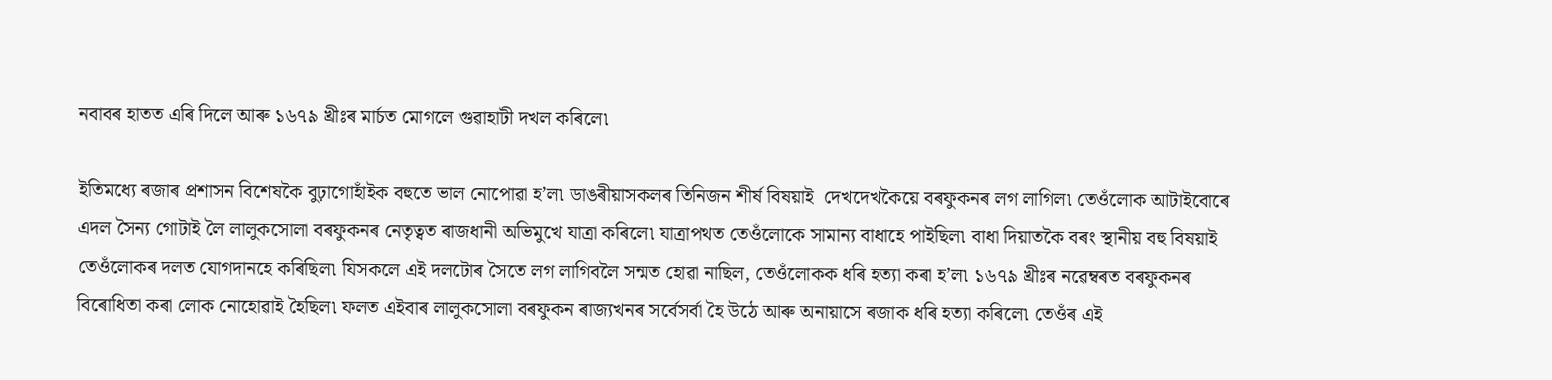নবাবৰ হাতত এৰি দিলে আৰু ১৬৭৯ খ্ৰীঃৰ মাৰ্চত মোগলে গুৱাহাটী দখল কৰিলে৷

ইতিমধ্যে ৰজাৰ প্ৰশাসন বিশেষকৈ বুঢ়াগোহাঁইক বহুতে ভাল নোপোৱা হ’ল৷ ডাঙৰীয়াসকলৰ তিনিজন শীৰ্ষ বিষয়াই  দেখদেখকৈয়ে বৰফুকনৰ লগ লাগিল৷ তেওঁলোক আটাইবোৰে এদল সৈন্য গোটাই লৈ লালুকসোলা বৰফুকনৰ নেতৃত্বত ৰাজধানী অভিমুখে যাত্ৰা কৰিলে৷ যাত্ৰাপথত তেওঁলোকে সামান্য বাধাহে পাইছিল৷ বাধা দিয়াতকৈ বৰং স্থানীয় বহু বিষয়াই  তেওঁলোকৰ দলত যোগদানহে কৰিছিল৷ যিসকলে এই দলটোৰ সৈতে লগ লাগিবলৈ সন্মত হোৱা নাছিল, তেওঁলোকক ধৰি হত্যা কৰা হ’ল৷ ১৬৭৯ খ্ৰীঃৰ নৱেম্বৰত বৰফুকনৰ বিৰোধিতা কৰা লোক নোহোৱাই হৈছিল৷ ফলত এইবাৰ লালুকসোলা বৰফুকন ৰাজ্যখনৰ সৰ্বেসৰ্বা হৈ উঠে আৰু অনায়াসে ৰজাক ধৰি হত্যা কৰিলে৷ তেওঁৰ এই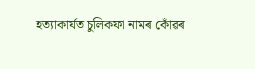হত্যাকাৰ্যত চুলিকফা নামৰ কোঁৱৰ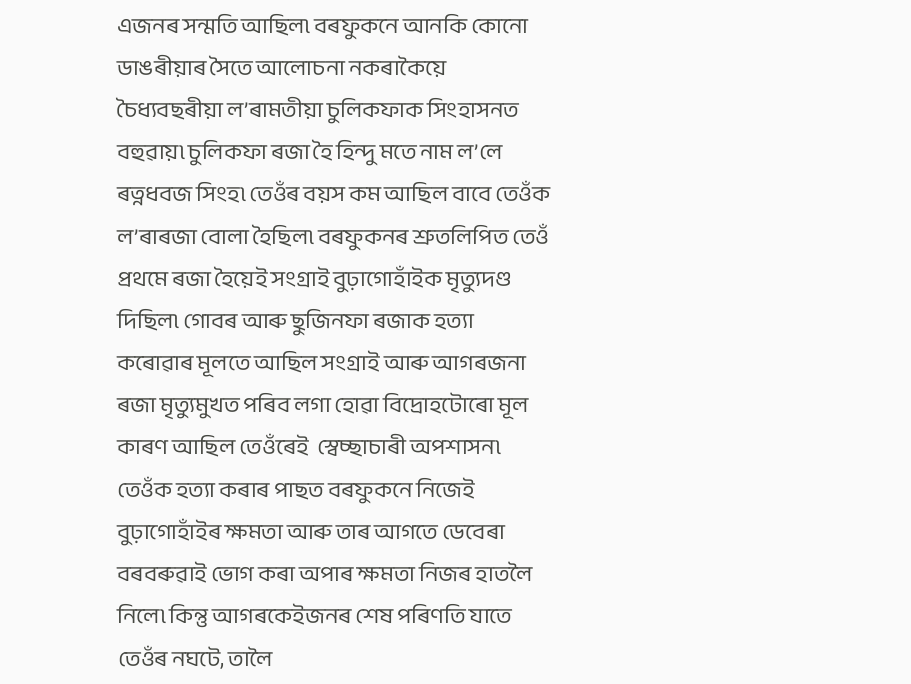এজনৰ সন্মতি আছিল৷ বৰফুকনে আনকি কোনো ডাঙৰীয়াৰ সৈতে আলোচনা নকৰাকৈয়ে চৈধ্যবছৰীয়া ল’ৰামতীয়া চুলিকফাক সিংহাসনত বহুৱায়৷ চুলিকফা ৰজা হৈ হিন্দু মতে নাম ল’লে ৰত্নধবজ সিংহ৷ তেওঁৰ বয়স কম আছিল বাবে তেওঁক ল’ৰাৰজা বোলা হৈছিল৷ বৰফুকনৰ শ্ৰুতলিপিত তেওঁ প্ৰথমে ৰজা হৈয়েই সংগ্ৰাই বুঢ়াগোহাঁইক মৃত্যুদণ্ড দিছিল৷ গোবৰ আৰু ছুজিনফা ৰজাক হত্যা কৰোৱাৰ মূলতে আছিল সংগ্ৰাই আৰু আগৰজনা ৰজা মৃত্যুমুখত পৰিব লগা হোৱা বিদ্ৰোহটোৰো মূল কাৰণ আছিল তেওঁৰেই  স্বেচ্ছাচাৰী অপশাসন৷ তেওঁক হত্যা কৰাৰ পাছত বৰফুকনে নিজেই বুঢ়াগোহাঁইৰ ক্ষমতা আৰু তাৰ আগতে ডেবেৰা বৰবৰুৱাই ভোগ কৰা অপাৰ ক্ষমতা নিজৰ হাতলৈ নিলে৷ কিন্তু আগৰকেইজনৰ শেষ পৰিণতি যাতে তেওঁৰ নঘটে, তালৈ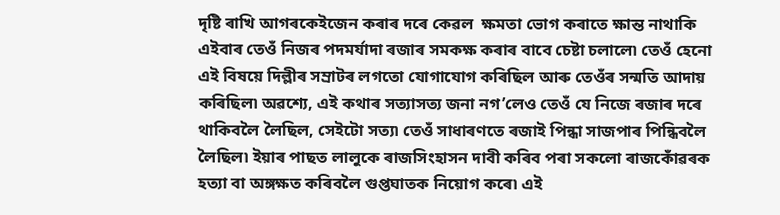দৃষ্টি ৰাখি আগৰকেইজেন কৰাৰ দৰে কেৱল  ক্ষমতা ভোগ কৰাতে ক্ষান্ত নাথাকি এইবাৰ তেওঁ নিজৰ পদমৰ্যাদা ৰজাৰ সমকক্ষ কৰাৰ বাবে চেষ্টা চলালে৷ তেওঁ হেনো এই বিষয়ে দিল্লীৰ সম্ৰাটৰ লগতো যোগাযোগ কৰিছিল আৰু তেওঁৰ সন্মতি আদায় কৰিছিল৷ অৱশ্যে, এই কথাৰ সত্যাসত্য জনা নগ’লেও তেওঁ যে নিজে ৰজাৰ দৰে থাকিবলৈ লৈছিল, সেইটো সত্য৷ তেওঁ সাধাৰণতে ৰজাই পিন্ধা সাজপাৰ পিন্ধিবলৈ লৈছিল৷ ইয়াৰ পাছত লালুকে ৰাজসিংহাসন দাবী কৰিব পৰা সকলো ৰাজকোঁৱৰক হত্যা বা অঙ্গক্ষত কৰিবলৈ গুপ্তঘাতক নিয়োগ কৰে৷ এই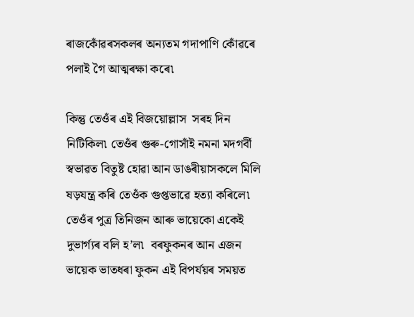ৰাজকোঁৱৰসকলৰ অন্যতম গদাপাণি কোঁৱৰে পলাই গৈ আত্মৰক্ষা কৰে৷

কিন্তু তেওঁৰ এই বিজয়োল্লাস  সৰহ দিন নিটিকিল৷ তেওঁৰ গুৰু-গোসাঁই নমনা মদগৰ্বী স্বভাৱত বিতুষ্ট হোৱা আন ডাঙৰীয়াসকলে মিলি ষড়যন্ত্ৰ কৰি তেওঁক গুপ্তভাৱে হত্যা কৰিলে৷ তেওঁৰ পুত্ৰ তিনিজন আৰু ভায়েকো একেই দুভাৰ্গ্যৰ বলি হ’ল৷  বৰফুকনৰ আন এজন ভায়েক ভাতধৰা ফুকন এই বিপৰ্যয়ৰ সময়ত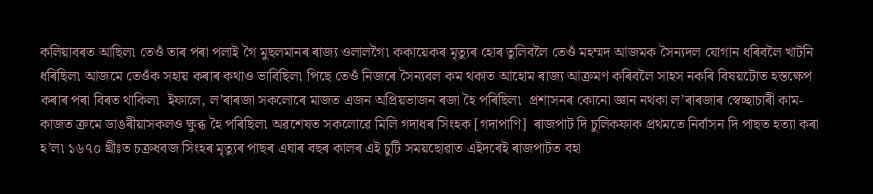কলিয়াবৰত আছিল৷ তেওঁ তাৰ পৰা পলাই গৈ মুছলমানৰ ৰাজ্য ওলালগৈ৷ ককায়েকৰ মৃত্যুৰ হোৰ তুলিবলৈ তেওঁ মহম্মদ আজমক সৈন্যদল যোগান ধৰিবলৈ খাটনি ধৰিছিল৷ আজমে তেওঁক সহায় কৰাৰ কথাও ভাবিছিল৷ পিছে তেওঁ নিজৰে সৈন্যবল কম থকাত আহোম ৰাজ্য আক্ৰমণ কৰিবলৈ সাহস নকৰি বিষয়টোত হস্তক্ষেপ কৰাৰ পৰা বিৰত থাকিল৷  ইফালে, ল’ৰাৰজা সকলোৰে মাজত এজন অপ্ৰিয়ভাজন ৰজা হৈ পৰিছিল৷  প্ৰশাসনৰ কোনো জ্ঞান নথকা ল’ৰাৰজাৰ স্বেচ্ছাচাৰী কাম-কাজত ক্ৰমে ডাঙৰীয়াসকলও ক্ষুব্ধ হৈ পৰিছিল৷ অৱশেষত সকলোৱে মিলি গদাধৰ সিংহক [গদাপাণি]  ৰাজপাট দি চুলিকফাক প্ৰথমতে নিৰ্বাসন দি পাছত হত্যা কৰা হ’ল৷ ১৬৭০ খ্ৰীঃত চক্ৰধবজ সিংহৰ মৃত্যুৰ পাছৰ এঘাৰ বছৰ কালৰ এই চুটি সময়ছোৱাত এইদৰেই ৰাজপাটত বহা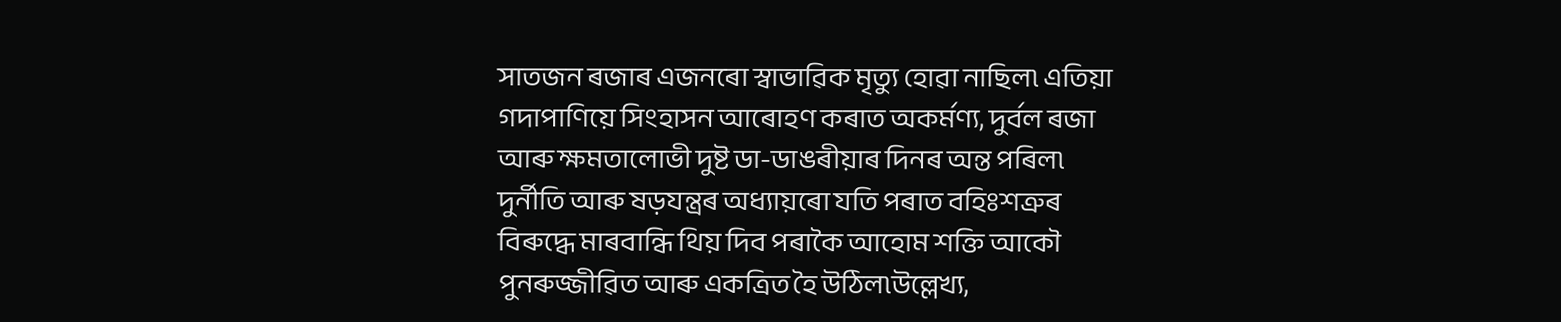সাতজন ৰজাৰ এজনৰো স্বাভাৱিক মৃত্যু হোৱা নাছিল৷ এতিয়া গদাপাণিয়ে সিংহাসন আৰোহণ কৰাত অকৰ্মণ্য, দুৰ্বল ৰজা আৰু ক্ষমতালোভী দুষ্ট ডা-ডাঙৰীয়াৰ দিনৰ অন্ত পৰিল৷ দুৰ্নীতি আৰু ষড়যন্ত্ৰৰ অধ্যায়ৰো যতি পৰাত বহিঃশত্ৰুৰ বিৰুদ্ধে মাৰবান্ধি থিয় দিব পৰাকৈ আহোম শক্তি আকৌ পুনৰুজ্জীৱিত আৰু একত্ৰিত হৈ উঠিল৷উল্লেখ্য,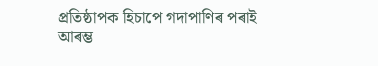প্ৰতিষ্ঠাপক হিচাপে গদাপাণিৰ পৰাই আৰম্ভ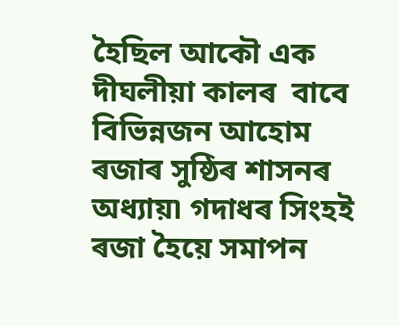হৈছিল আকৌ এক দীঘলীয়া কালৰ  বাবে বিভিন্নজন আহোম ৰজাৰ সুষ্ঠিৰ শাসনৰ অধ্যায়৷ গদাধৰ সিংহই ৰজা হৈয়ে সমাপন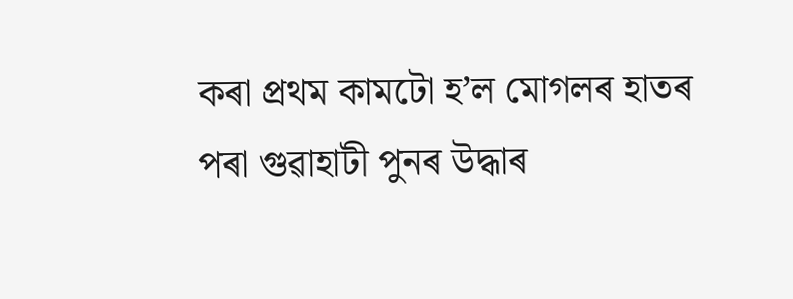কৰা প্ৰথম কামটো হ’ল মোগলৰ হাতৰ পৰা গুৱাহাটী পুনৰ উদ্ধাৰ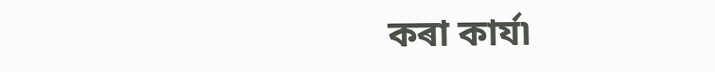কৰা কাৰ্য৷